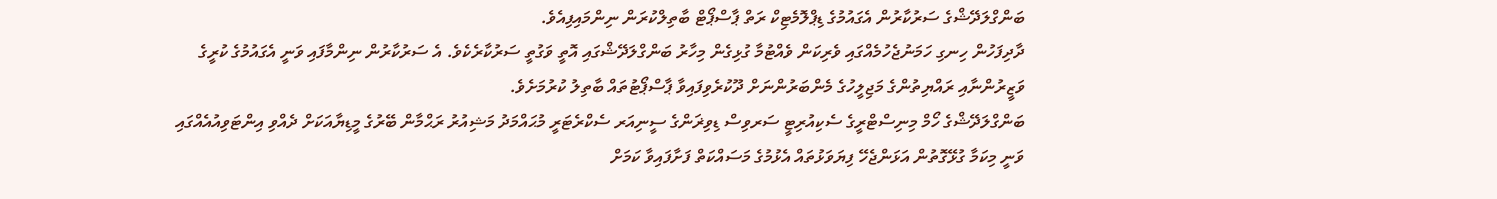ބަންގްލަދޭޝްގެ ސަރުކާރުން އެގައުމުގެ ޑިޕްލޮމެޓިކް ރަތް ޕާސްޕޯޓް ބާތިލްކުރަން ނިންމައިފިއެވެ.
ދާދިފަހުން ހިނގި ހަމަނުޖެހުމެއްގައި ވެރިކަން ވެއްޓުމާ ގުޅިގެން މިހާރު ބަންގްލަދޭޝްގައި އޮތީ ވަގުތީ ސަރުކާރެކެވެ. އެ ސަރުކާރުން ނިންމާފައި ވަނީ އެގައުމުގެ ކުރީގެ ވަޒީރުންނާއި ރައްޔިތުންގެ މަޖިލީހުގެ މެންބަރުންނަށް ދޫކުރެވިފައިވާ ޕާސްޕޯޓުތައް ބާތިލު ކުރުމަށެވެ.
ބަންގްލަދޭޝްގެ ހޯމް މިނިސްޓްރީގެ ސެކިއުރިޓީ ސަރވިސް ޑިވިޜަންގެ ސީނިއަރ ސެކްރެޓަރީ މުޙައްމަދު މަޝިއުރު ރަޙްމާން ބޭރުގެ މީޑިޔާއަކަށް ދެއްވި އިންޓަވިއުއެއްގައި ވަނީ މިކަމާ ގުޅޭގޮތުން އަޅަންޖެހޭ ފިޔަވަޅުތައް އެޅުމުގެ މަސައްކަތް ފަށާފައިވާ ކަމަށް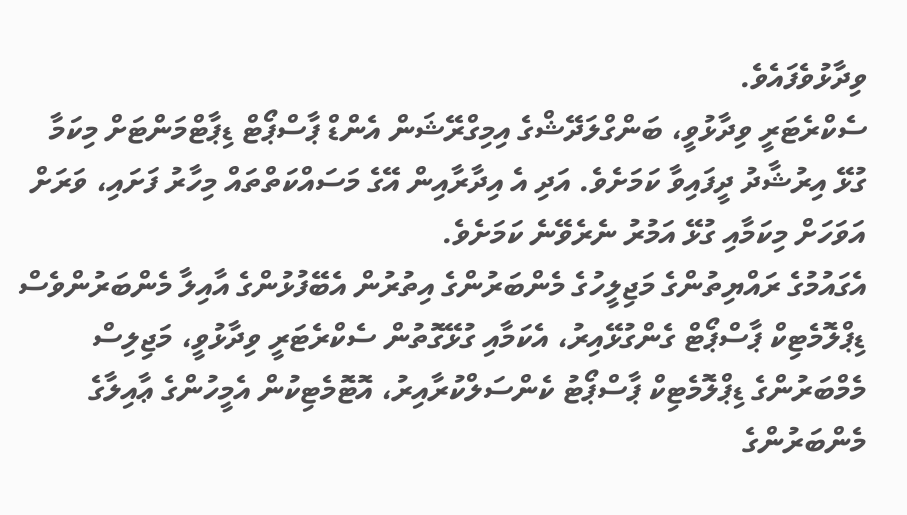ވިދާޅުވެފައެވެ.
ސެކްރެޓަރީ ވިދާޅުވީ، ބަންގްލަދޭޝްގެ އިމިގްރޭޝަން އެންޑް ޕާސްޕޯޓް ޑިޕާޓްމަންޓަށް މިކަމާ ގުޅޭ އިރުޝާދު ދީފައިވާ ކަމަށެވެ. އަދި އެ އިދާރާއިން އޭގެ މަސައްކަތްތައް މިހާރު ފަށައި، ވަރަށް އަވަހަށް މިކަމާއި ގުޅޭ އަމުރު ނެރެވޭނެ ކަމަށެވެ.
އެގައުމުގެ ރައްޔިތުންގެ މަޖިލީހުގެ މެންބަރުންގެ އިތުރުން އެބޭފުޅުންގެ އާއިލާ މެންބަރުންވެސް ޑިޕްލޮމެޓިކް ޕާސްޕޯޓް ގެންގުޅޭއިރު، އެކަމާއި ގުޅޭގޮތުން ސެކްރެޓަރީ ވިދާޅުވީ، މަޖިލިސް މެމްބަރުންގެ ޑިޕްލޮމެޓިކް ޕާސްޕޯޓު ކެންސަލްކުރާއިރު، އޮޓޮމެޓިކުން އެމީހުންގެ ޢާއިލާގެ މެންބަރުންގެ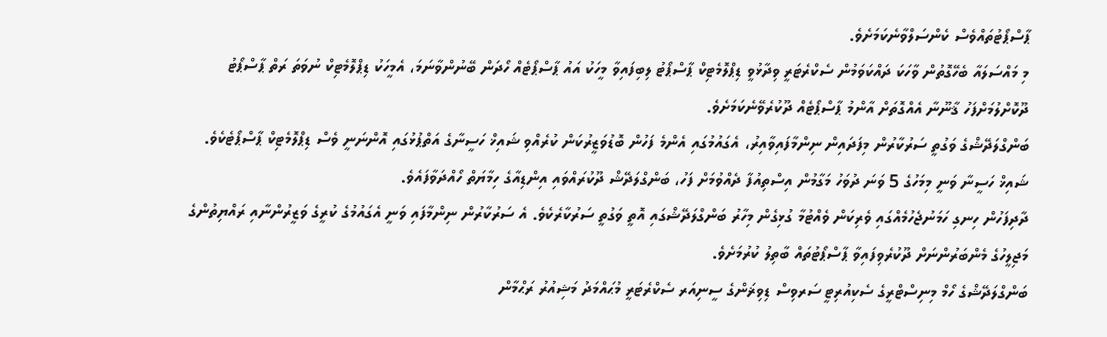ޕާސްޕޯޓުތައްވެސް ކެންސަލްވާނެކަމަށެވެ.
މި މައްސަލައާ ބެހޭގޮތުން ވާހަކަ ދައްކަވަމުން ސެކްރެޓަރީ ވިދާޅުވީ ޑިޕްލޮމެޓިކް ޕާސްޕޯޓު ލިބިފައިވާ މީހަކު އައު ޕާސްޕޯޓެއް ހޯދަން ބޭނުންވާނަމަ، އެމީހަކު ޑިޕްލޮމެޓިކް ނުވަތަ ރަތް ޕާސްޕޯޓު ދޫކޮށްލުމަށްފަހު ޤާނޫނާ އެއްގޮތަށް އާންމު ޕާސްޕޯޓެއް ދޫކުރެވޭނެކަމަށެވެ.
ބަންގްލަދޭޝްގެ ވަގުތީ ސަރުކާރުން މިފަދައިން ނިންމާފައިވާއިރު، އެގައުމުގައި އެންމެ ފަހުން ބޮޑުވަޒީރުކަން ކުރެއްވި ޝައިޚް ހަސީނާގެ އަތްޕުޅުގައި އޮންނަނީ ވެސް ޑިޕްލޮމެޓިކް ޕާސްޕޯޓެކެވެ.
ޝައިޚް ހަސީނާ ވަނީ މިމަހުގެ 5 ވަނަ ދުވަހު މަގާމުން އިސްތިއުފާ ދެއްވުމަށް ފަހު، ބަންގްލަދޭޝް ދޫކުރައްވައި އިންޑިއާގެ ހިމާޔަތް ހޯއްދަވާފައެވެ.
ދާދިފަހުން ހިނގި ހަމަނުޖެހުމެއްގައި ވެރިކަން ވެއްޓުމާ ގުޅިގެން މިހާރު ބަންގްލަދޭޝްގައި އޮތީ ވަގުތީ ސަރުކާރެކެވެ. އެ ސަރުކާރުން ނިންމާފައި ވަނީ އެގައުމުގެ ކުރީގެ ވަޒީރުންނާއި ރައްޔިތުންގެ މަޖިލީހުގެ މެންބަރުންނަށް ދޫކުރެވިފައިވާ ޕާސްޕޯޓުތައް ބާތިލު ކުރުމަށެވެ.
ބަންގްލަދޭޝްގެ ހޯމް މިނިސްޓްރީގެ ސެކިއުރިޓީ ސަރވިސް ޑިވިޜަންގެ ސީނިއަރ ސެކްރެޓަރީ މުޙައްމަދު މަޝިއުރު ރަޙްމާން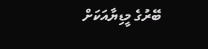ބޭރުގެ މީޑިޔާއަކަށް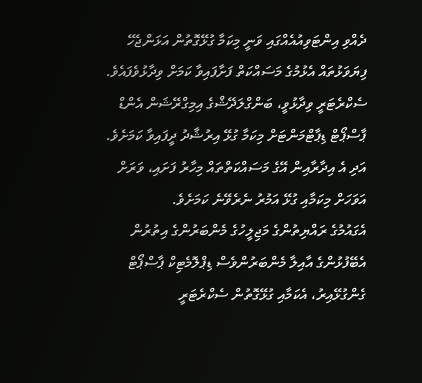ދެއްވި އިންޓަވިއުއެއްގައި ވަނީ މިކަމާ ގުޅޭގޮތުން އަޅަންޖެހޭ ފިޔަވަޅުތައް އެޅުމުގެ މަސައްކަތް ފަށާފައިވާ ކަމަށް ވިދާޅުވެފައެވެ.
ސެކްރެޓަރީ ވިދާޅުވީ، ބަންގްލަދޭޝްގެ އިމިގްރޭޝަން އެންޑް ޕާސްޕޯޓް ޑިޕާޓްމަންޓަށް މިކަމާ ގުޅޭ އިރުޝާދު ދީފައިވާ ކަމަށެވެ. އަދި އެ އިދާރާއިން އޭގެ މަސައްކަތްތައް މިހާރު ފަށައި، ވަރަށް އަވަހަށް މިކަމާއި ގުޅޭ އަމުރު ނެރެވޭނެ ކަމަށެވެ.
އެގައުމުގެ ރައްޔިތުންގެ މަޖިލީހުގެ މެންބަރުންގެ އިތުރުން އެބޭފުޅުންގެ އާއިލާ މެންބަރުންވެސް ޑިޕްލޮމެޓިކް ޕާސްޕޯޓް ގެންގުޅޭއިރު، އެކަމާއި ގުޅޭގޮތުން ސެކްރެޓަރީ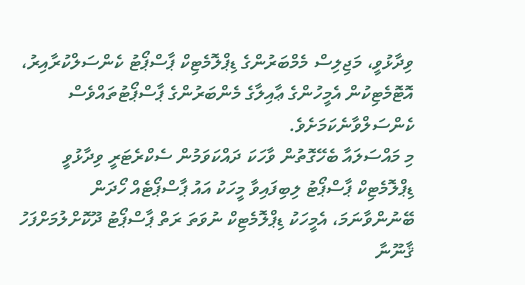ވިދާޅުވީ، މަޖިލިސް މެމްބަރުންގެ ޑިޕްލޮމެޓިކް ޕާސްޕޯޓު ކެންސަލްކުރާއިރު، އޮޓޮމެޓިކުން އެމީހުންގެ ޢާއިލާގެ މެންބަރުންގެ ޕާސްޕޯޓުތައްވެސް ކެންސަލްވާނެކަމަށެވެ.
މި މައްސަލައާ ބެހޭގޮތުން ވާހަކަ ދައްކަވަމުން ސެކްރެޓަރީ ވިދާޅުވީ ޑިޕްލޮމެޓިކް ޕާސްޕޯޓު ލިބިފައިވާ މީހަކު އައު ޕާސްޕޯޓެއް ހޯދަން ބޭނުންވާނަމަ، އެމީހަކު ޑިޕްލޮމެޓިކް ނުވަތަ ރަތް ޕާސްޕޯޓު ދޫކޮށްލުމަށްފަހު ޤާނޫނާ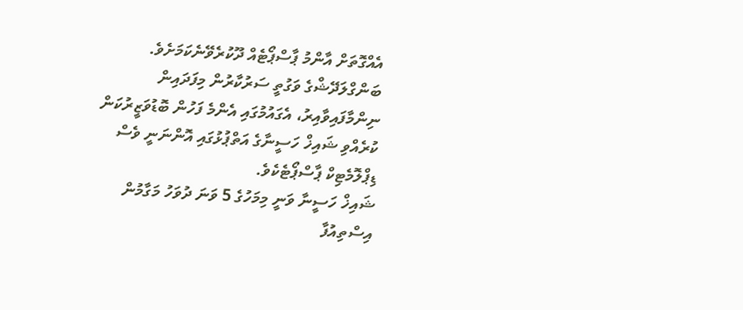އެއްގޮތަށް އާންމު ޕާސްޕޯޓެއް ދޫކުރެވޭނެކަމަށެވެ.
ބަންގްލަދޭޝްގެ ވަގުތީ ސަރުކާރުން މިފަދައިން ނިންމާފައިވާއިރު، އެގައުމުގައި އެންމެ ފަހުން ބޮޑުވަޒީރުކަން ކުރެއްވި ޝައިޚް ހަސީނާގެ އަތްޕުޅުގައި އޮންނަނީ ވެސް ޑިޕްލޮމެޓިކް ޕާސްޕޯޓެކެވެ.
ޝައިޚް ހަސީނާ ވަނީ މިމަހުގެ 5 ވަނަ ދުވަހު މަގާމުން އިސްތިއުފާ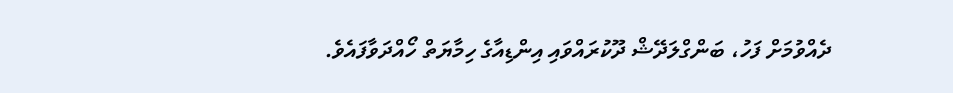ދެއްވުމަށް ފަހު، ބަންގްލަދޭޝް ދޫކުރައްވައި އިންޑިއާގެ ހިމާޔަތް ހޯއްދަވާފައެވެ.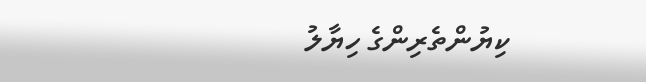ކިޔުންތެރިންގެ ހިޔާލު